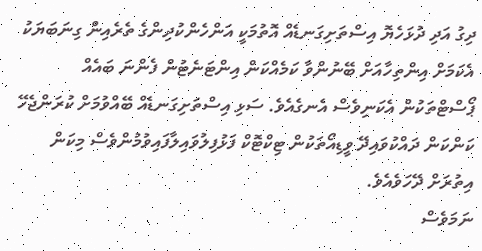ދިގު އަދި ދުޅަހެޔޮ އިސްތަށިގަނޑެއް އޮތުމަކީ އަންހެންކުދިންގެ ތެރެއިން ގިނަބަޔަކު އެކަމަށް އިންތިހާއަށް ބޭނުންވާ ކަމެއްކަން އިންޓަނެޓުން ފެންނަ ބައެއް ޕޯސްޓްތަކުން އެކަނިވެސް އެނގެއެވެ. ސަޅި އިސްތަށިގަނޑެއް ބޭއްވުމަށް ކުރަންޖެހޭ ކަންކަން ދައްކުވައިދޭ ވީޑިއޯތަކުން ޓިކްޓޮކް ފަޅުފިލުވައިލާފައިވުމުންވެސް މިކަން އިތުރަށް ދޭހަވެއެވެ.
ނަމަވެސް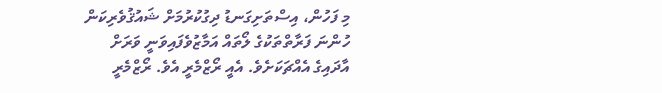މި ފަހުން، އިސްތަށިގަނޑު ދިގުކުރުމަށް ޝައުޤުވެރިކަން ހުންނަ ފަރާތްތަކުގެ ލޯތައް އަމާޒުވެފައިވަނީ ވަރަށް އާދައިގެ އެއްޗަކަށެވެ. އެއީ ރޯޒްމެރީ އެވެ. ރޯޒްމެރީ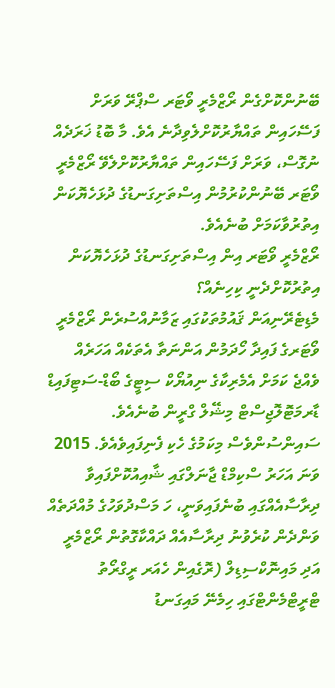ބޭނުންކޮށްގެން ރޯޒްމެރީ ވޯޓަރ ސްޕްރޭ ވަރަށް ފަސޭހައިން ތައްޔާރުކޮށްލެވިދާނެ އެވެ. މާ ބޮޑު ޚަރަދެއް ނުގޮސް، ވަރަށް ފަސޭހައިން ތައްޔާރުކޮށްލެވޭ ރޯޒްމެރީ ވޯޓަރ ބޭނުންކުރުމުން އިސްތަށިގަނޑުގެ ދުޅަހެޔޮކަން އިތުރުވާކަމަށް ބުނެއެވެ.
ރޯޒްމެރީ ވޯޓަރ އިން އިސްތަށިގަނޑުގެ ދުޅަހެޔޮކަން އިތުރުކޮށްދެނީ ކިހިނެއް؟
މެޑިޓެރޭނިއަން ޤައުމުތަކުގައި ޒަމާނުއްސުރެން ރޯޒްމެރީ ވޯޓަރގެ ފައިދާ ހޯދަމުން އަންނަތާ އެތަކެއް އަހަރެއް ވެއްޖެ ކަމަށް އެމެރިކާގެ ނިއުޔޯކް ސިޓީގެ ބޯޑް-ސަޓިފައިޑް ޑާރމަޓޮލޮޖިސްޓް މިޝޭލް ގްރީން ބުނެއެވެ.
ސައިންސުންވެސް މިކަމުގެ ހެކި ފެނިފައިވެއެވެ. 2015 ވަނަ އަހަރު ސްކިމްޑް ޖާނަލްގައި ޝާއިއުކޮށްފައިވާ ދިރާސާއެއްގައި ބުނެފައިވަނީ، ހަ މަސްދުވަހުގެ މުއްދަތެއް ވަންދެން ކުރެވުނު ދިރާސާއެއް ދައްކާގޮތުން ރޯޒްމެރީ އަދި މައިނޮކްސިޑިލް (ރޮގެއިން ހެއަރ ރީގްރޯތު ޓްރީޓްމެންޓްގައި ހިމެނޭ މައިގަނޑު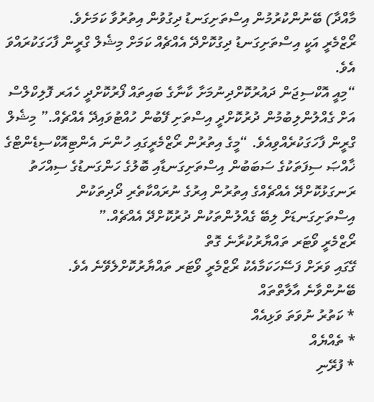މާއްދާ) ބޭނުންކުރުމުން އިސްތަށިގަނޑު ދިގުވުން އިތުރުވާ ކަމަށެވެ.
ރޯޒްމެރީ އަކީ އިސްތަށިގަނޑު ދިގުކޮށްދޭ އެއްޗެއް ކަމަށް މިޝެލް ގްރީން ފާހަގަކުރައްވަ އެވެ.
“މިއީ އޮކްސިޖަން ދައުރުކޮށްދިނުމަށާ ކާނާގެ ބައިތައް ފޯރުކޮށްދީ ހެއަރ ފޮލިކްލްސް އަށް ގެއްލުންލިބުމުން ދުރުކޮށްދީ އިސްތަށި ފޭބުން ހުއްޓުވައިދޭ އެއްޗެއް.” މިޝެލް ގްރީން ފާހަގަކުރެއްވިއެވެ. “މީގެ އިތުރުން ރޯޒްމެރީގައި ހުންނަ އެންޓިއޮކްސިޑެންޓްގެ ޚާއްޞަ ސިފަތަކުގެ ސަބަބުން އިސްތަށިގަނޑާއި ބޮލުގެ ހަންގަނޑުގެ ސިއްހަތު ރަނގަޅުކޮށްދޭ އެއްޗެއްގެ އިތުރުން އިރުގެ ނުރައްކާތެރި ދޯދިތަކުން އިސްތަށިގަނޑަށް ލިބޭ ގެއްލުންތަކުން ދުރުކޮށްދޭ އެއްޗެއް.”
ރޯޒްމެރީ ވޯޓަރ ތައްޔާރުކުރާނެ ގޮތް
ގޭގައި ވަރަށް ފަސޭހަކަމާއެކު ރޯޒްމެރީ ވޯޓަރ ތައްޔާރުކޮށްލެވޭނެ އެވެ.
ބޭނުންވާނެ އާލާތްތައް
* ކަތުރު ނުވަތަ ވަޅިއެއް
* ތެއްޔެއް
* ފުރޭނި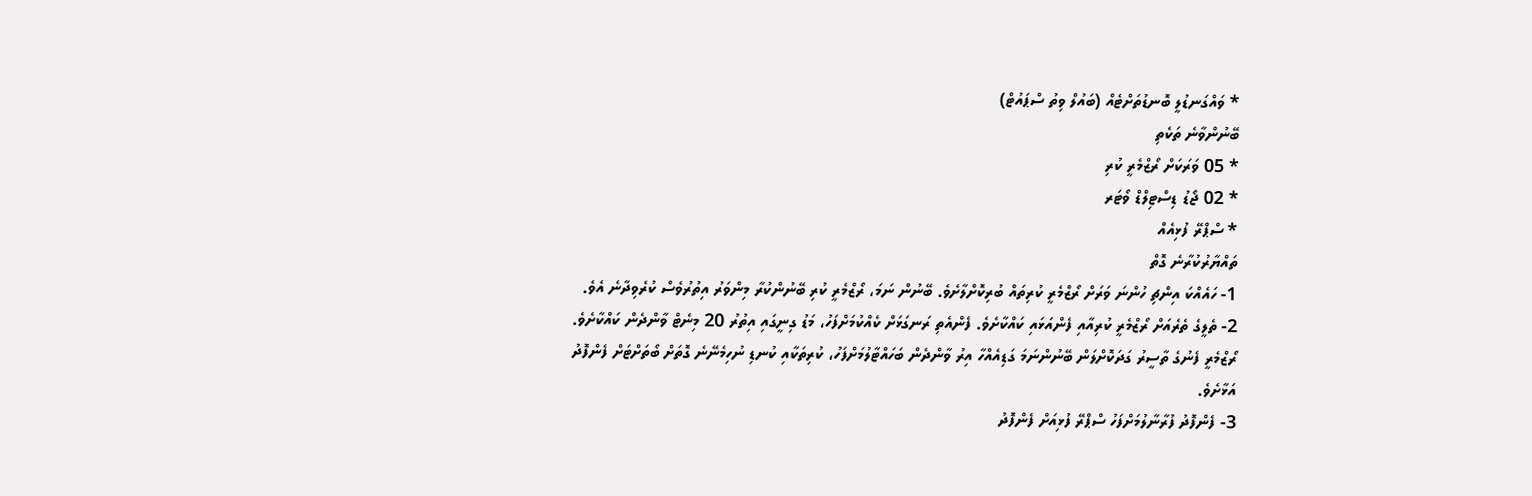* ވައްގަނޑުލީ ބޮނޑުތަށްޓެއް (ބައުލް ވިތު ސްޕައުޓް)
ބޭނުންވާނެ ތަކެތި
* 05 ވަރަކަށް ރޯޒްމެރީ ކުރި
* 02 ޖޯޑު ޑިސްޓިލްޑް ވޯޓަރ
* ސްޕްރޭ ފުޅިއެއް
ތައްޔާރުކުރާނެ ގޮތް
1- ހައެއްކަ އިންޗި ހުންނަ ވަރަށް ރޯޒްމެރީ ކުރިތައް ބުރިކޮށްލާށެވެ. ބޭނުން ނަމަ، ރޯޒްމެރީ ކުރި ބޭނުންކުރާ މިންވަރު އިތުރުވެސް ކުރެވިދާނެ އެވެ.
2- ތެލީގެ ތެރެއަށް ރޯޒްމެރީ ކުރިއާއި ފެންއަޅައި ކައްކާށެވެ. ފެންއެތި ރަނގަޅަށް ކެއްކުމަށްފަހު، މަޑު ގިނީގައި އިތުރު 20 މިނެޓް ވާންދެން ކައްކާށެވެ. ރޯޒްމެރީ ފެނުގެ ތާސީރު ގަދަކޮށްލަން ބޭނުންނަމަ ގަޑިއެއްހާ އިރު ވާންދެން ބަހައްޓާލުމަށްފަހު، ކުރިތަކާއި ކުނޑި ނުހިމެނޭނެ ގޮތަށް ބޯތަށްޓަށް ފެންފޮދު އަޅާށެވެ.
3- ފެންފޮދު ފުރާނާލުމަށްފަހު ސްޕްރޭ ފުޅިއަށް ފެންފޮދު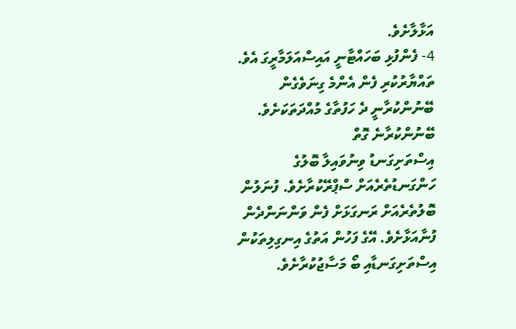އަޅާލާށެވެ.
4- ފެންފުޅި ބަހައްޓާނީ އައިސްއަލަމާރީގަ އެވެ. ތައްޔާރުކުރި ފެން އެންމެ ގިނަވެގެން ބޭނުންކުރާނީ ދެ ހަފުތާގެ މުއްދަތަކަށެވެ.
ބޭނުންކުރާނެ ގޮތް
އިސްތަށިގަނޑު ވިނުވައިލާ ބޮލުގެ ހަންގަނޑުތެރެއަށް ސްޕްރޭކުރާށެވެ. ފުނަލުން ބޮލުތެރެއަށް ރަނގަޅަށް ފެން ވަންނަންދެން ފުނާއަޅާށެވެ. އޭގެ ފަހުން އަތުގެ އިނގިލިތަކުން އިސްތަށިގަނޑާއި ބޯ މަސާޖުކުރާށެވެ.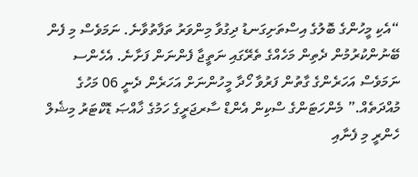“އެކި މީހުންގެ ބޮލުގެ އިސްތަށިގަނޑު ދިގުވާ މިންވަރު ތަފާތުވާނެ. ނަމަވެސް މި ފެން ބޭނުންކުރުމުން ދެތިން މަހެއްގެ ތެރޭގައި ނަތީޖާ ފެންނަން ފަށާނެ. އެހެންސ ނަމަވެސް އަހަރެންގެ ގާތުން ފަރުވާ ހޯދާ މީހުންނަށް އަހަރެން ދެނީ 06 މަހުގެ މުއްދަތެއް.” މެންހަޓަންގެ ސްކިން އެންޑް ސާރޖަރީގެ ހަމުގެ ޚާއްޞަ ޑޮކްޓަރު މިޝެލް ހެންރީ މި ފެނާއި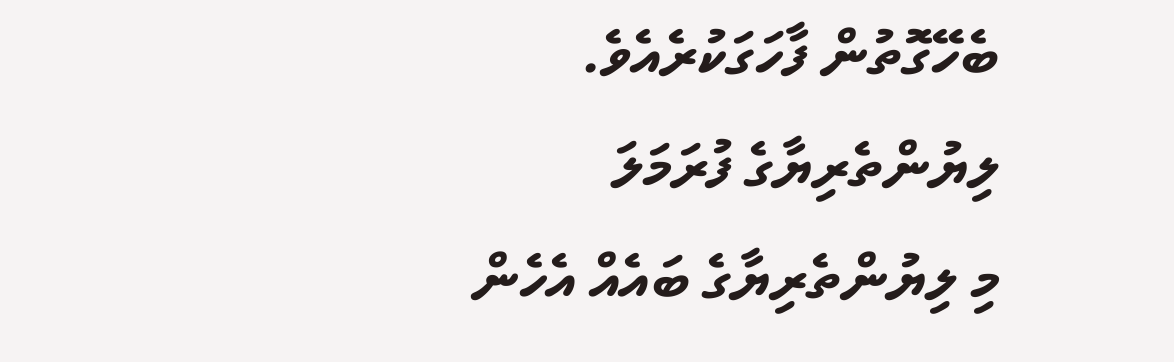ބެހޭގޮތުން ފާހަގަކުރެއެވެ.
ލިޔުންތެރިޔާގެ ފުރަމަލަ
މި ލިޔުންތެރިޔާގެ ބައެއް އެހެން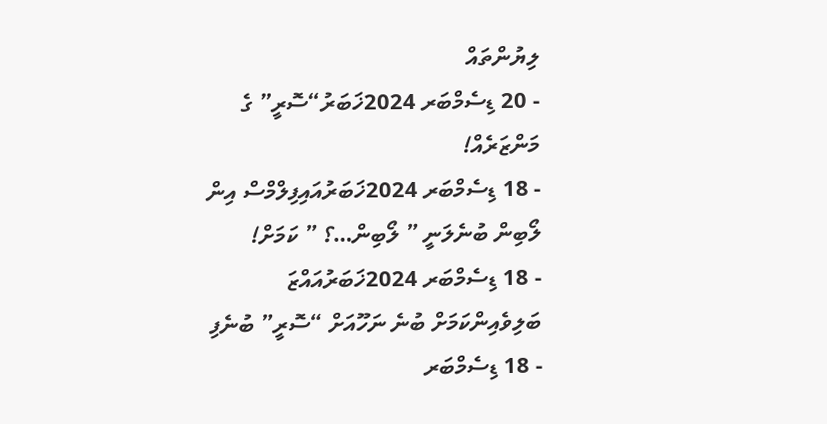ލިޔުންތައް
- 20 ޑިސެމްބަރ 2024ޚަބަރު“ސޮރީ” ގެ މަންޒަރެއް!
- 18 ޑިސެމްބަރ 2024ޚަބަރުއައިފިލްމްސް އިން ލޯބިން ބުނެލަނީ ” ލޯބިން…؟ ” ކަމަށް!
- 18 ޑިސެމްބަރ 2024ޚަބަރުއައްޒަ ބަލިވެއިންކަމަށް ބުނެ ނަހޫއަށް “ސޮރީ” ބުނެފި
- 18 ޑިސެމްބަރ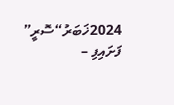2024ޚަބަރު“ސޮރީ” ފަށައިފި –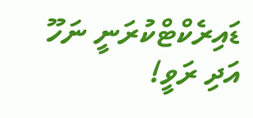ޑައިރެކްޓްކުރަނީ ނަހޫ އަދި ރަވީ!